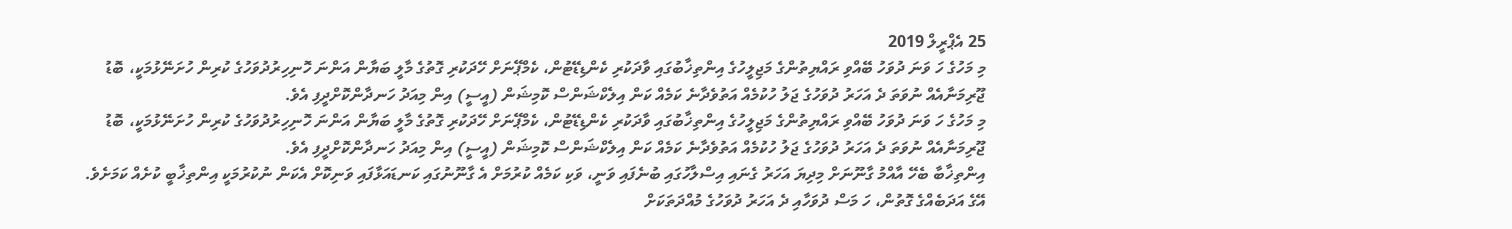25 އެޕްރީލް 2019
މި މަހުގެ ހަ ވަނަ ދުވަހު ބޭއްވި ރައްޔިތުންގެ މަޖިލީހުގެ އިންތިޚާބުގައި ވާދަކުރި ކެންޑިޑޭޓުން، ކެމްޕޭނަށް ހޭދަކުރި ގޮތުގެ މާލީ ބަޔާން އަންނަ ހޮނިހިރުދުވަހުގެ ކުރިން ހުށަނޭޅުމަކީ، ބޮޑު ޖޫރިމަނާއެއް ނުވަތަ ދެ އަހަރު ދުވަހުގެ ޖަލު ހުކުމެއް އަތުވެދާނެ ކަމެއް ކަން އިލެކްޝަންސް ކޮމިޝަން (އީސީ) އިން މިއަދު ހަނދާންކޮށްދީފި އެވެ.
މި މަހުގެ ހަ ވަނަ ދުވަހު ބޭއްވި ރައްޔިތުންގެ މަޖިލީހުގެ އިންތިޚާބުގައި ވާދަކުރި ކެންޑިޑޭޓުން، ކެމްޕޭނަށް ހޭދަކުރި ގޮތުގެ މާލީ ބަޔާން އަންނަ ހޮނިހިރުދުވަހުގެ ކުރިން ހުށަނޭޅުމަކީ، ބޮޑު ޖޫރިމަނާއެއް ނުވަތަ ދެ އަހަރު ދުވަހުގެ ޖަލު ހުކުމެއް އަތުވެދާނެ ކަމެއް ކަން އިލެކްޝަންސް ކޮމިޝަން (އީސީ) އިން މިއަދު ހަނދާންކޮށްދީފި އެވެ.
އިންތިޚާބާ ބެހޭ އާއްމު ގާނޫނަށް މިދިޔަ އަހަރު ގެނައި އިސްލާހުގައި ބުނެފައި ވަނީ، ވަކި ކަމެއް ކުރުމަށް އެ ގާނޫނުގައި ކަނޑައަޅާފައި ވަނިކޮށް އެކަން ނުކުރުމަކީ އިންތިޚާބީ ކުށެއް ކަމަށެވެ. އޭގެ އަދަބެއްގެ ގޮތުން، ހަ މަސް ދުވަހާއި ދެ އަހަރު ދުވަހުގެ މުއްދަތަކަށް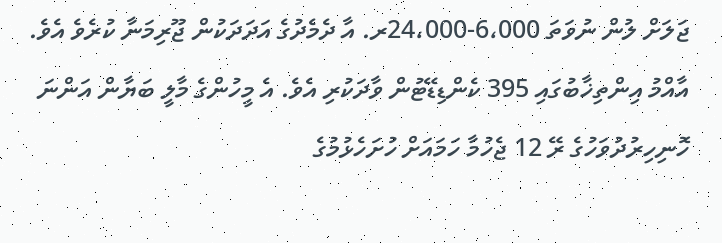ޖަލަށް ލުން ނުވަތަ 6،000-24،000ރ. އާ ދެމެދުގެ އަދަދަކުން ޖޫރިމަނާ ކުރެވެ އެވެ.
އާއްމު އިންތިޚާބުގައި 395 ކެންޑިޑޭޓުން ވާދަކުރި އެވެ. އެ މީހުންގެ މާލީ ބަޔާން އަންނަ ހޮނިހިރުދުވަހުގެ ރޭ 12 ޖެހުމާ ހަމައަށް ހުށަހެޅުމުގެ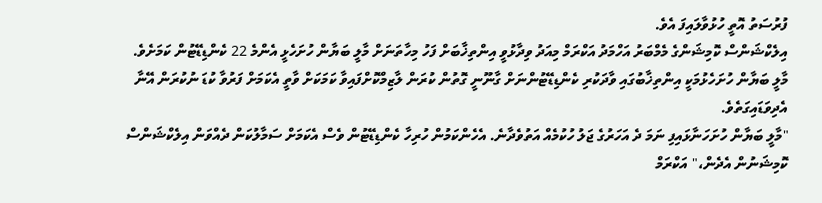ފުރުސަތު އޮތީ ހުޅުވާލައިފަ އެވެ.
އިލެކްޝަންސް ކޮމިޝަންގެ މެމްބަރު އަހްމަދު އަކްރަމް މިއަދު ވިދާޅުވީ އިންތިޚާބަށް ފަހު މިހާތަނަށް މާލީ ބަޔާން ހުށަހެޅީ އެންމެ 22 ކެންޑިޑޭޓުން ކަމަށެވެ. މާލީ ބަޔާން ހުށަހެޅުމަކީ އިންތިޚާބުގައި ވާދަކުރި ކެންޑިޑޭޓުންނަށް ގާނޫނީ ގޮތުން ކުރަން ލާޒިމްކޮށްފައިވާ ކަމަކަށް ވާތީ އެކަމަށް ފަރުވާ ކުޑަ ނުކުރަން އޭނާ އެދިވަޑައިގަތެވެ.
"މާލީ ބަޔާން ހުށަހަނާޅައިފި ނަމަ ދެ އަހަރުގެ ޖަލު ހުކުމެއް އަތުވެދާނެ. އެހެންކަމުން ހުރިހާ ކެންޑިޑޭޓުން ވެސް އެކަމަށް ސަމާލުކަން ދެއްވަން އިލެކްޝަންސް ކޮމިޝަނުން އެދެން،" އަކްރަމް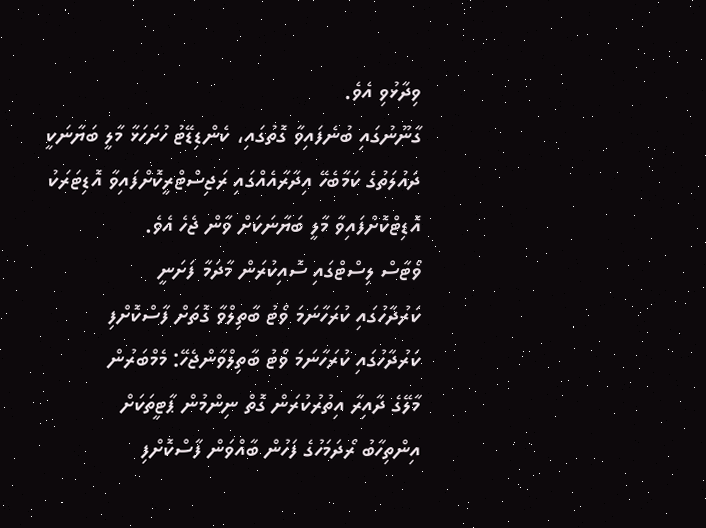ވިދާޅުވި އެވެ.
ގާނޫނުގައި ބުނެފައިވާ ގޮތުގައި، ކެންޑިޑޭޓު ހުށަހަޅާ މާލީ ބަޔާނަކީ ދައުލަތުގެ ކަމާބެހޭ އިދާރާއެއްގައި ރަޖިސްޓްރީކޮށްފައިވާ އޮޑިޓަރަކު އޮޑިޓްކޮށްފައިވާ މާލީ ބަޔާނަކަށް ވާން ޖެހެ އެވެ.
ވޯޓާސް ލިސްޓްގައި ސޮއިކުރަން މާދަމާ ފަށަނީ
ކަރުދާހުގައި ކުރަހާނަމަ ވޯޓު ބާތިލްވާ ގޮތަށް ފާސްކޮށްފި
ކަރުދާހުގައި ކުރަހާނަމަ ވޯޓު ބާތިލްވާންޖެހޭ: މެމްބަރުން
މާލޭގެ ދާއިރާ އިތުރުކުރަން ގޮތް ނިންމުން ޕާޓީތަކަށް
އިންތިހާބު ރޯދަމަހުގެ ފަހުން ބާއްވަން ފާސްކޮށްފި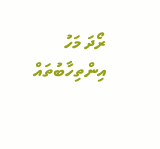ރޯދަ މަހު އިންތިހާބުތައް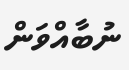ނުބާއްވަން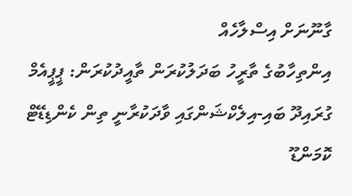ގާނޫނަށް އިސްލާހެއް
އިންތިހާބުގެ ތާރީހު ބަދަލުކުރަން ތާއީދުކުރަން: ޕީޕީއެމް
ގުރައިދޫ ބައި-އިލެކްޝަންގައި ވާދަކުރާނީ ތިން ކެންޑިޑޭޓް
ކޮމަންޑޫ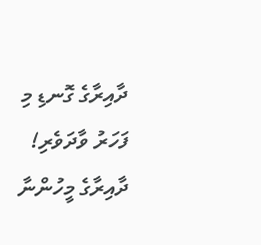ދާއިރާގެ ގޮނޑި މި ފަހަރު ވާދަވެރި!
ދާއިރާގެ މީހުންނާ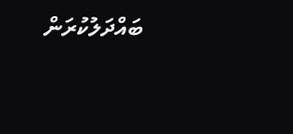ބައްދަލުކުރަން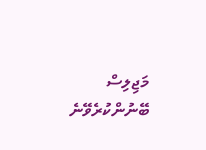މަޖިލިސް ބޭނުންކުރެވޭނެ